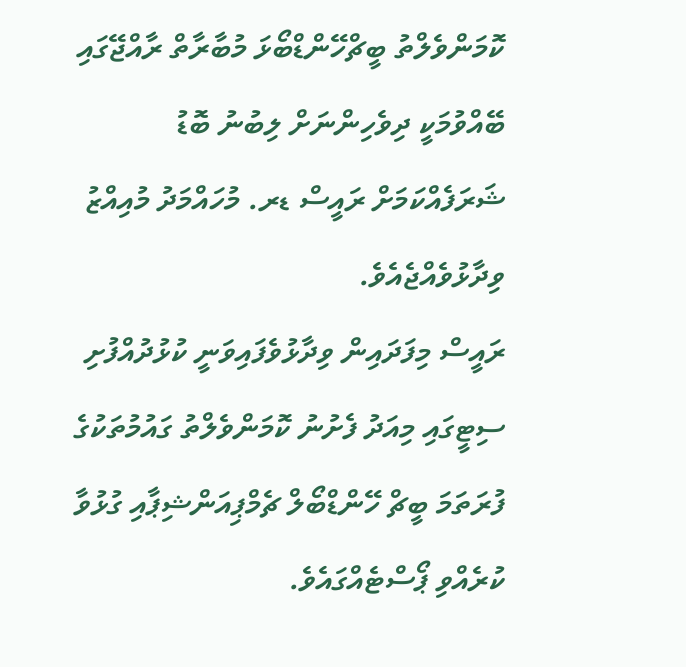ކޮމަންވެލްތު ބީޗްހޭންޑްބޯޅަ މުބާރާތް ރާއްޖޭގައި ބޭއްވުމަކީ ދިވެހިންނަށް ލިބުނު ބޮޑު ޝަރަފެއްކަމަށް ރައީސް ޑރ. މުހައްމަދު މުއިއްޒު ވިދާޅުވެއްޖެއެވެ.
ރައީސް މިފަދައިން ވިދާޅުވެފައިވަނީ ކުޅުދުއްފުށި ސިޓީގައި މިއަދު ފެށުނު ކޮމަންވެލްތު ގައުމުތަކުގެ ފުރަތަމަ ބީޗް ހޭންޑްބޯލް ޗެމްޕިއަންޝިޕާއި ގުޅުވާ ކުރެއްވި ޕޯސްޓެއްގައެވެ.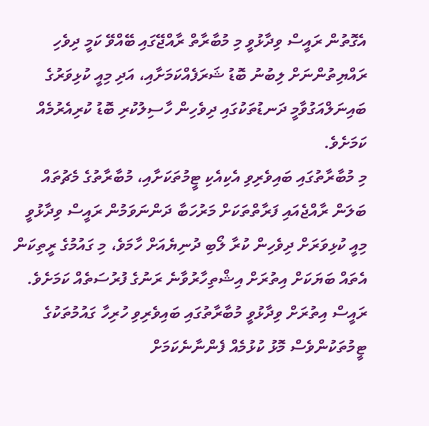އެގޮތުން ރައީސް ވިދާޅުވީ މި މުބާރާތް ރާއްޖޭގައި ބޭއްވޭ ކަމީ ދިވެހި ރައްޔިތުންނަށް ލިބުނު ބޮޑު ޝަރަފެއްކަމަށާއި، އަދި މިއީ ކުޅިވަރުގެ ބައިނަލްއަގުވާމީ ދަނޑުތަކުގައި ދިވެހިން ހާސިލުކުރި ބޮޑު ކުރިއެރުމެއް ކަމަށެވެ.
މި މުބާރާތުގައި ބައިވެރިވި އެކިއެކި ޓީމުތަކަށާއި، މުބާރާތުގެ މެޗުތައް ބަލަން ރާއްޖެއައި ފަރާތްތަކަށް މަރުހަބާ ދަންނަވަމުން ރައީސް ވިދާޅުވީ މިއީ ކުޅިވަރަށް ދިވެހިން ކުރާ ލޯބި ދުނިޔެއަށް ހާމަވެ، މި ގައުމުގެ ރީތިކަން އެތައް ބަޔަކަށް އިތުރަށް އިޝްތިހާރުވާނެ ރަނުގެ ފުރުސަތެއް ކަމަށެވެ.
ރައީސް އިތުރަށް ވިދާޅުވީ މުބާރާތުގައި ބައިވެރިވި ހުރިހާ ގައުމުތަކުގެ ޓީމުތަކުންވެސް މޮޅު ކުޅުމެއް ފެންނާނެކަމަށް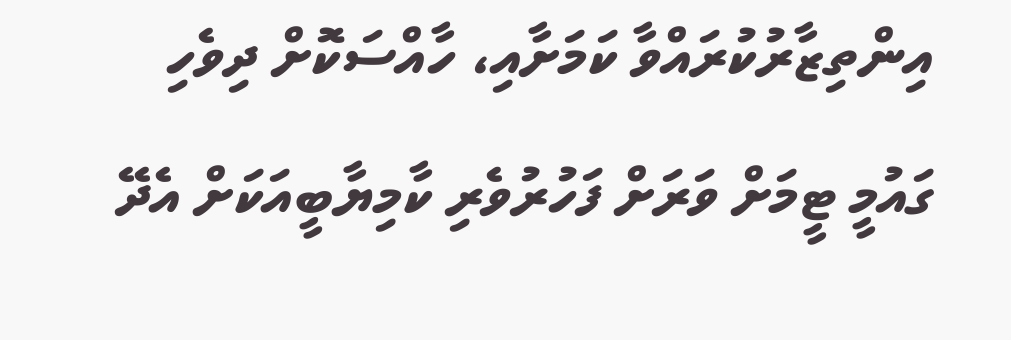އިންތިޒާރުކުރައްވާ ކަމަށާއި، ހާއްސަކޮށް ދިވެހި ގައުމީ ޓީމަށް ވަރަށް ފަހުރުވެރި ކާމިޔާބީއަކަށް އެދޭ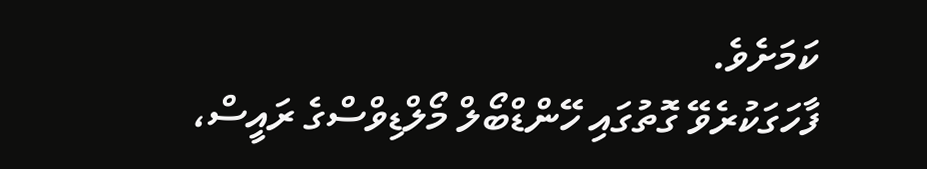ކަމަށެވެ.
ފާހަގަކުރެވޭ ގޮތުގައި ހޭންޑްބޯލް މޯލްޑިވްސްގެ ރައީސް،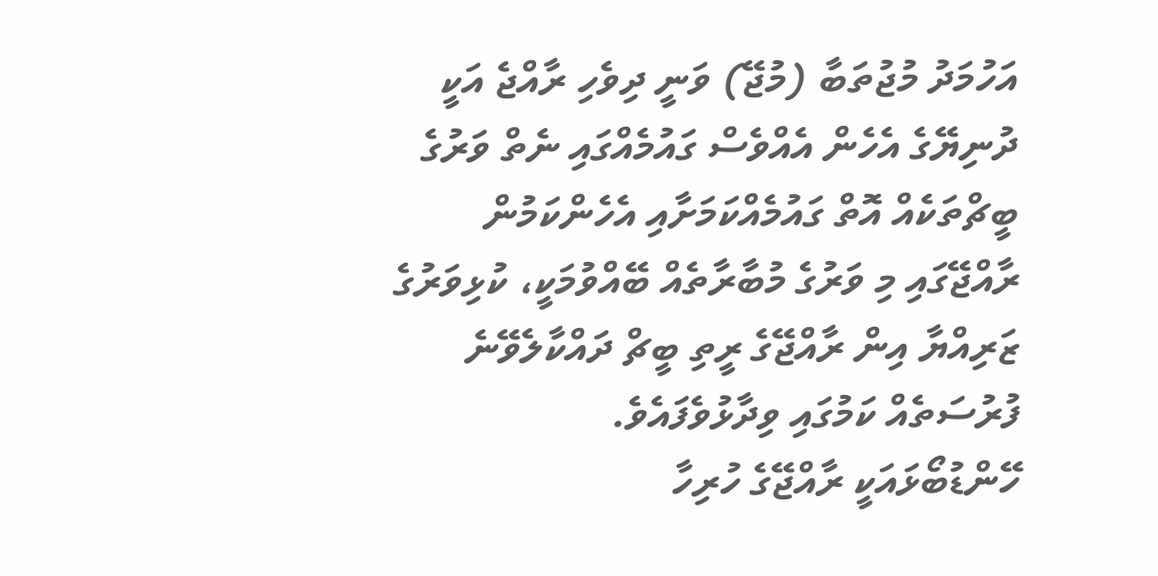އަހުމަދު މުޖުތަބާ (މުޖޭ) ވަނީ ދިވެހި ރާއްޖެ އަކީ ދުނިޔޭގެ އެހެން އެއްވެސް ގައުމެއްގައި ނެތް ވަރުގެ ބީޗްތަކެއް އޮތް ގައުމެއްކަމަށާއި އެހެންކަމުން ރާއްޖޭގައި މި ވަރުގެ މުބާރާތެއް ބޭއްވުމަކީ، ކުޅިވަރުގެ ޒަރިއްޔާ އިން ރާއްޖޭގެ ރީތި ބީޗް ދައްކާލެވޭނެ ފުރުސަތެއް ކަމުގައި ވިދާޅުވެފައެވެ.
ހޭންޑުބޯޅައަކީ ރާއްޖޭގެ ހުރިހާ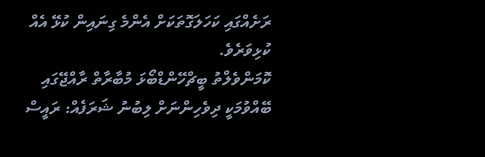ރަށެއްގައި ކަހަލަގޮތަކަށް އެންމެ ގިނައިން ކުޅޭ އެއް ކުޅިވަރެވެ.
ކޮމަންވެލްތު ބީޗްހޭންޑްބޯޅަ މުބާރާތް ރާއްޖޭގައި ބޭއްވުމަކީ ދިވެހިންނަށް ލިބުނު ޝަރަފެއް: ރައީސް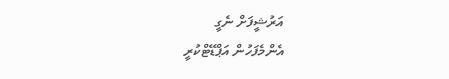އަރުޝީފަށް ނެގީ
އެންމެފަހުން އަޕްޑޭޓްކުރީ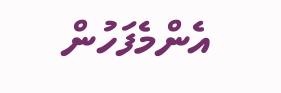އެންމެފަހުން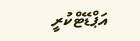އަޕްޑޭޓްކުރީ